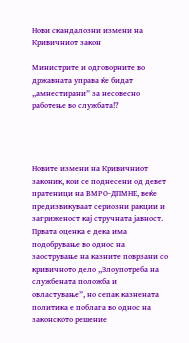Нови скандалозни измени на Кривичниот закон

Министрите и одговорните во државната управа ќе бидат ,,амнестирани” за несовесно работење во службата!?




Новите измени на Кривичниот законик, кои се поднесени од девет пратеници на ВМРО-ДПМНЕ, веќе предизвикуваат сериозни ракции и загриженост кај стручната јавност. Првата оценка е дека има подобрување во однос на заострување на казните поврзани со кривичното дело ,,Злоупотреба на службената положба и овластување”, но сепак казнената политика е поблага во однос на законското решение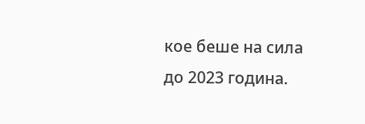кое беше на сила до 2023 година.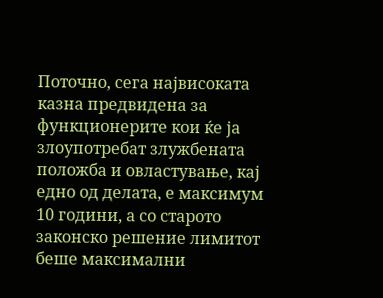Поточно, сега највисоката казна предвидена за функционерите кои ќе ја злоупотребат злужбената положба и овластување, кај едно од делата, е максимум 10 години, а со старото законско решение лимитот беше максимални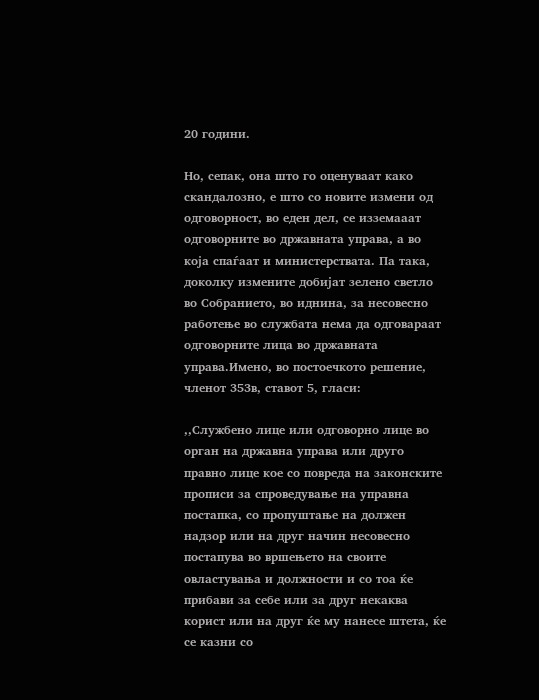20 години.

Но, сепак, она што го оценуваат како скандалозно, е што со новите измени од одговорност, во еден дел, се изземааат одговорните во државната управа, а во која спаѓаат и министерствата. Па така, доколку измените добијат зелено светло во Собранието, во иднина, за несовесно работење во службата нема да одговараат одговорните лица во државната управа.Имено, во постоечкото решение, членот 353в, ставот 5, гласи:

,,Службено лице или одговорно лице во орган на државна управа или друго правно лице кое со повреда на законските прописи за спроведување на управна постапка, со пропуштање на должен надзор или на друг начин несовесно постапува во вршењето на своите овластувања и должности и со тоа ќе прибави за себе или за друг некаква корист или на друг ќе му нанесе штета, ќе се казни со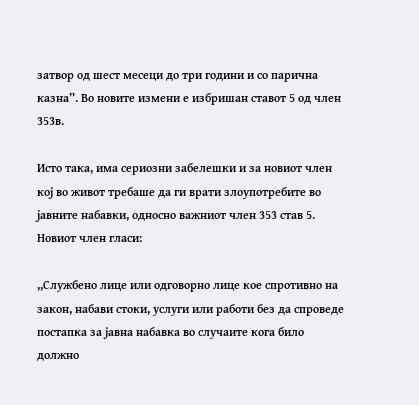затвор од шест месеци до три години и со парична казна”. Во новите измени е избришан ставот 5 од член 353в.

Исто така, има сериозни забелешки и за новиот член кој во живот требаше да ги врати злоупотребите во јавните набавки, односно важниот член 353 став 5. Новиот член гласи:

,,Службено лице или одговорно лице кое спротивно на закон, набави стоки, услуги или работи без да спроведе постапка за јавна набавка во случаите кога било должно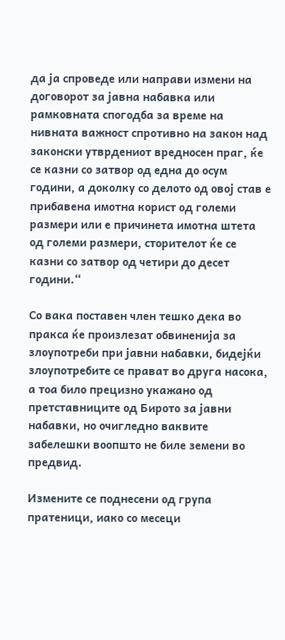да ја спроведе или направи измени на договорот за јавна набавка или рамковната спогодба за време на нивната важност спротивно на закон над законски утврдениот вредносен праг, ќе се казни со затвор од една до осум години, а доколку со делото од овој став е прибавена имотна корист од големи размери или е причинета имотна штета од големи размери, сторителот ќе се казни со затвор од четири до десет години.“

Со вака поставен член тешко дека во пракса ќе произлезат обвиненија за злоупотреби при јавни набавки, бидејќи злоупотребите се прават во друга насока, а тоа било прецизно укажано од претставниците од Бирото за јавни набавки, но очигледно ваквите забелешки воопшто не биле земени во предвид.

Измените се поднесени од група пратеници, иако со месеци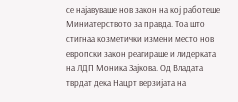се најавуваше нов закон на кој работеше Миниатерството за правда. Тоа што стигнаа козметички измени место нов европски закон реагираше и лидерката на ЛДП Моника Зајкова. Од Владата тврдат дека Нацрт верзијата на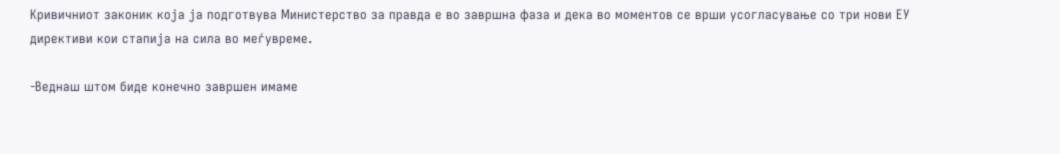Кривичниот законик која ја подготвува Министерство за правда е во завршна фаза и дека во моментов се врши усогласување со три нови ЕУ директиви кои стапија на сила во меѓувреме.

-Веднаш штом биде конечно завршен имаме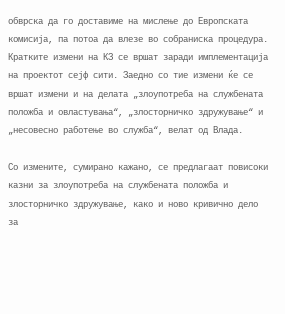обврска да го доставиме на мислење до Европската комисија, па потоа да влезе во собраниска процедура. Кратките измени на КЗ се вршат заради имплементација на проектот сејф сити. Заедно со тие измени ќе се вршат измени и на делата „злоупотреба на службената положба и овластувања“, „злосторничко здружување“ и „несовесно работење во служба“, велат од Влада.

Со измените, сумирано кажано, се предлагаат повисоки казни за злоупотреба на службената положба и злосторничко здружување, како и ново кривично дело за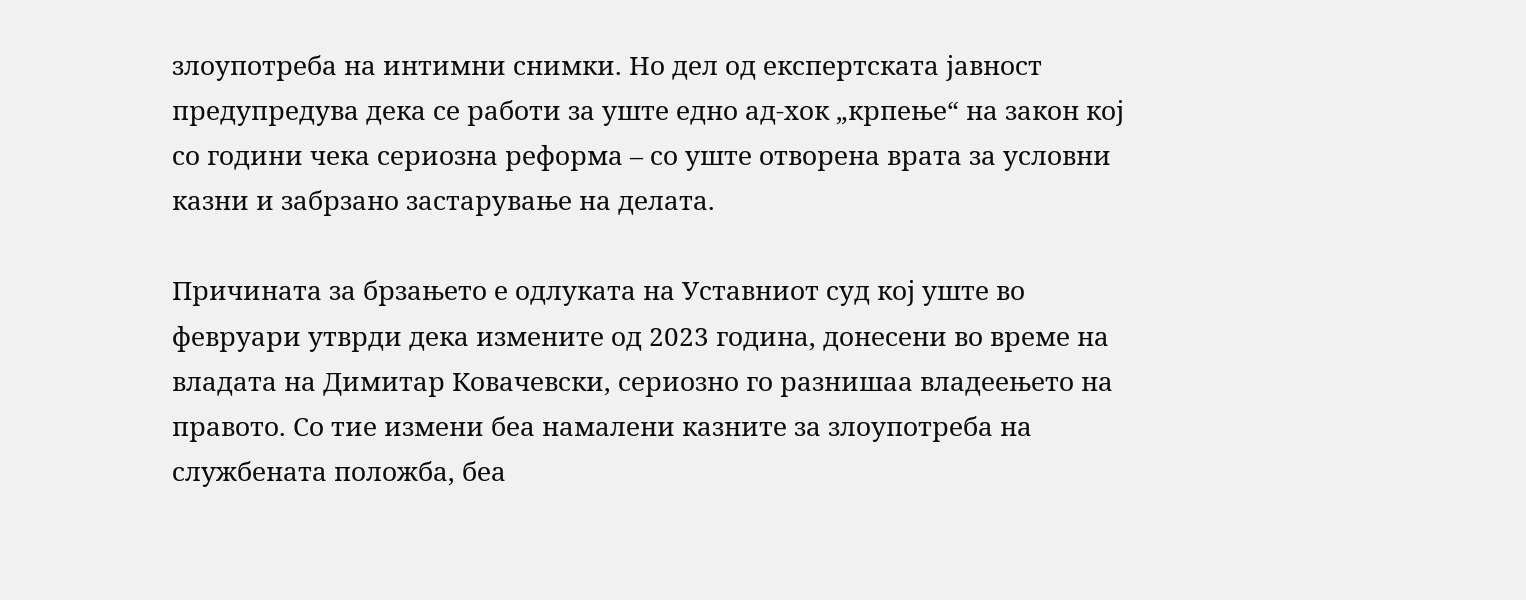злоупотреба на интимни снимки. Но дел од експертската јавност предупредува дека се работи за уште едно ад-хок „крпење“ на закон кој со години чека сериозна реформа – со уште отворена врата за условни казни и забрзано застарување на делата.

Причината за брзањето е одлуката на Уставниот суд кој уште во февруари утврди дека измените од 2023 година, донесени во време на владата на Димитар Ковачевски, сериозно го разнишаа владеењето на правото. Со тие измени беа намалени казните за злоупотреба на службената положба, беа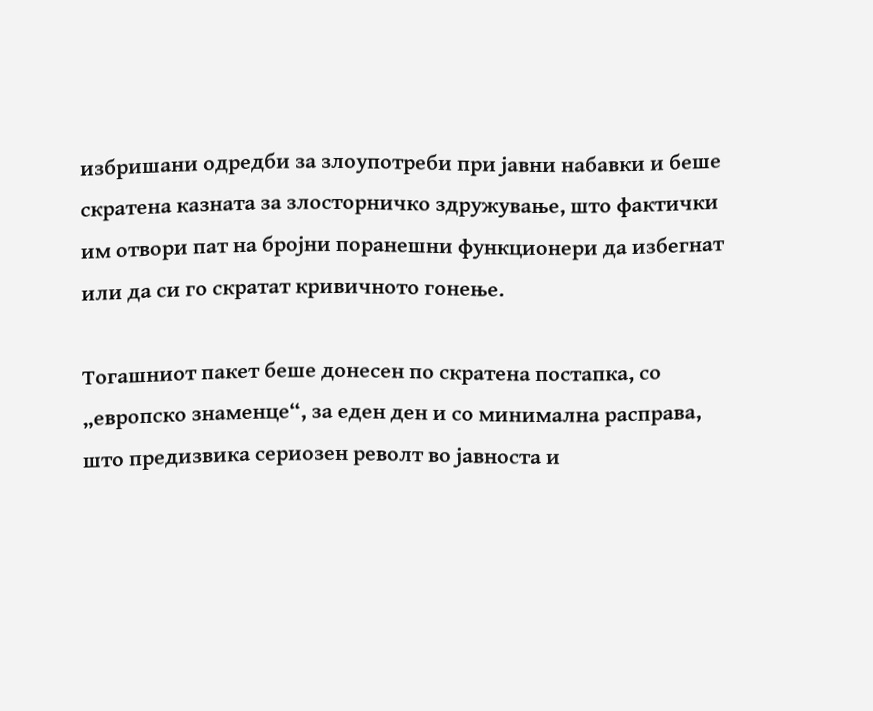избришани одредби за злоупотреби при јавни набавки и беше скратена казната за злосторничко здружување, што фактички им отвори пат на бројни поранешни функционери да избегнат или да си го скратат кривичното гонење.

Тогашниот пакет беше донесен по скратена постапка, со „европско знаменце“, за еден ден и со минимална расправа, што предизвика сериозен револт во јавноста и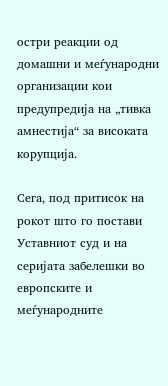остри реакции од домашни и меѓународни организации кои предупредија на „тивка амнестија“ за високата корупција.

Сега, под притисок на рокот што го постави Уставниот суд и на серијата забелешки во европските и меѓународните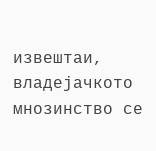извештаи, владејачкото мнозинство се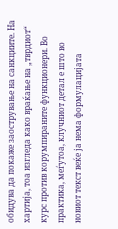обидува да покаже заострување на санкциите. На хартија, тоа изгледа како враќање на „тврдиот“ курс против корумпираните функционери. Во практика, меѓутоа, клучниот детал е што во новиот текст веќе ја нема формулацијата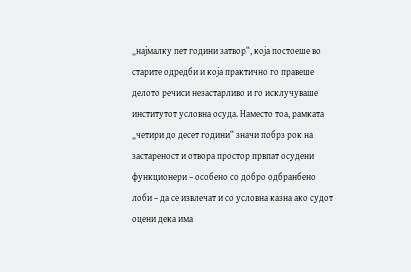„најмалку пет години затвор“, која постоеше во старите одредби и која практично го правеше делото речиси незастарливо и го исклучуваше институтот условна осуда. Наместо тоа, рамката „четири до десет години“ значи побрз рок на застареност и отвора простор првпат осудени функционери – особено со добро одбранбено лоби – да се извлечат и со условна казна ако судот оцени дека има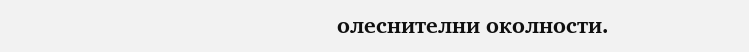олеснителни околности.